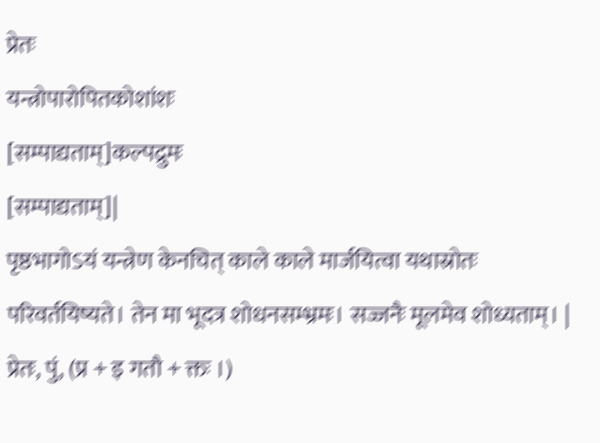प्रेतः
यन्त्रोपारोपितकोशांशः
[सम्पाद्यताम्]कल्पद्रुमः
[सम्पाद्यताम्]|
पृष्ठभागोऽयं यन्त्रेण केनचित् काले काले मार्जयित्वा यथास्रोतः परिवर्तयिष्यते। तेन मा भूदत्र शोधनसम्भ्रमः। सज्जनैः मूलमेव शोध्यताम्। |
प्रेतः, पुं, (प्र + इ गतौ + क्तः ।)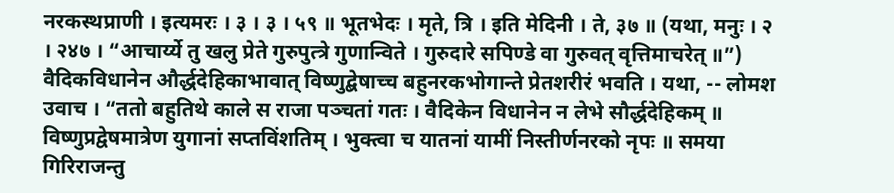नरकस्थप्राणी । इत्यमरः । ३ । ३ । ५९ ॥ भूतभेदः । मृते, त्रि । इति मेदिनी । ते, ३७ ॥ (यथा, मनुः । २ । २४७ । “आचार्य्ये तु खलु प्रेते गुरुपुत्त्रे गुणान्विते । गुरुदारे सपिण्डे वा गुरुवत् वृत्तिमाचरेत् ॥”) वैदिकविधानेन और्द्धदेहिकाभावात् विष्णुद्बेषाच्च बहुनरकभोगान्ते प्रेतशरीरं भवति । यथा, -- लोमश उवाच । “ततो बहुतिथे काले स राजा पञ्चतां गतः । वैदिकेन विधानेन न लेभे सौर्द्धदेहिकम् ॥ विष्णुप्रद्वेषमात्रेण युगानां सप्तविंशतिम् । भुक्त्वा च यातनां यामीं निस्तीर्णनरको नृपः ॥ समया गिरिराजन्तु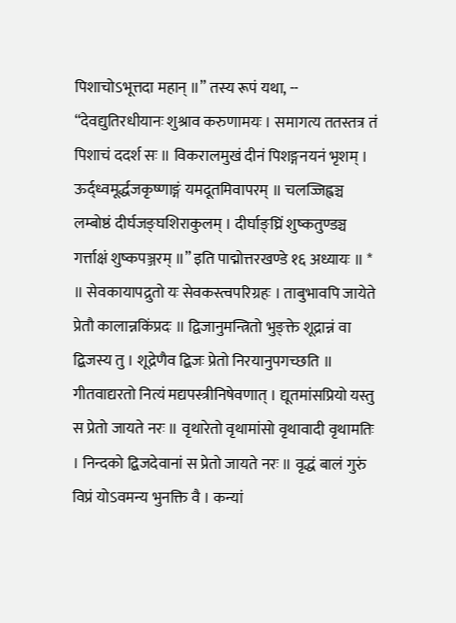पिशाचोऽभूत्तदा महान् ॥” तस्य रूपं यथा, -- “देवद्युतिरधीयानः शुश्राव करुणामयः । समागत्य ततस्तत्र तं पिशाचं ददर्श सः ॥ विकरालमुखं दीनं पिशङ्गनयनं भृशम् । ऊर्द्ध्वमूर्द्धजकृष्णाङ्गं यमदूतमिवापरम् ॥ चलज्जिह्वञ्च लम्बोष्ठं दीर्घजङ्घशिराकुलम् । दीर्घाङ्घ्रिं शुष्कतुण्डञ्च गर्त्ताक्षं शुष्कपञ्जरम् ॥” इति पाद्मोत्तरखण्डे १६ अध्यायः ॥ * ॥ सेवकायापद्रुतो यः सेवकस्त्वपरिग्रहः । ताबुभावपि जायेते प्रेतौ कालान्नकिंप्रदः ॥ द्विजानुमन्त्रितो भुङ्क्ते शूद्रान्नं वा द्बिजस्य तु । शूद्रेणैव द्बिजः प्रेतो निरयानुपगच्छति ॥ गीतवाद्यरतो नित्यं मद्यपस्त्रीनिषेवणात् । द्यूतमांसप्रियो यस्तु स प्रेतो जायते नरः ॥ वृथारेतो वृथामांसो वृथावादी वृथामतिः । निन्दको द्बिजदेवानां स प्रेतो जायते नरः ॥ वृद्धं बालं गुरुं विप्रं योऽवमन्य भुनक्ति वै । कन्यां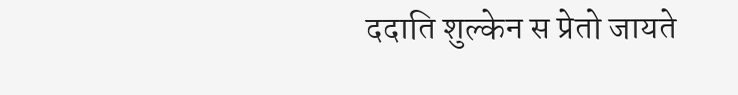ददाति शुल्केन स प्रेतो जायते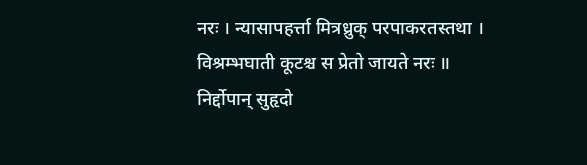नरः । न्यासापहर्त्ता मित्रध्रुक् परपाकरतस्तथा । विश्रम्भघाती कूटश्च स प्रेतो जायते नरः ॥ निर्द्दोपान् सुहृदो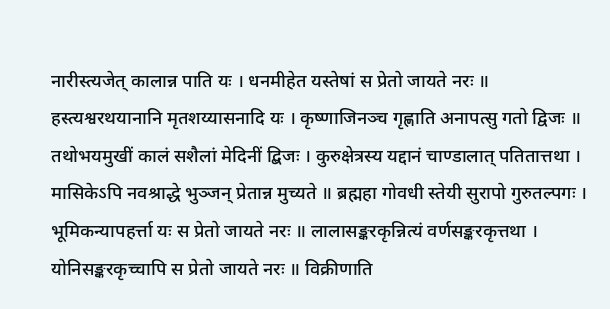नारीस्त्यजेत् कालान्न पाति यः । धनमीहेत यस्तेषां स प्रेतो जायते नरः ॥ हस्त्यश्वरथयानानि मृतशय्यासनादि यः । कृष्णाजिनञ्च गृह्णाति अनापत्सु गतो द्विजः ॥ तथोभयमुखीं कालं सशैलां मेदिनीं द्बिजः । कुरुक्षेत्रस्य यद्दानं चाण्डालात् पतितात्तथा । मासिकेऽपि नवश्राद्धे भुञ्जन् प्रेतान्न मुच्यते ॥ ब्रह्महा गोवधी स्तेयी सुरापो गुरुतल्पगः । भूमिकन्यापहर्त्ता यः स प्रेतो जायते नरः ॥ लालासङ्करकृन्नित्यं वर्णसङ्करकृत्तथा । योनिसङ्करकृच्चापि स प्रेतो जायते नरः ॥ विक्रीणाति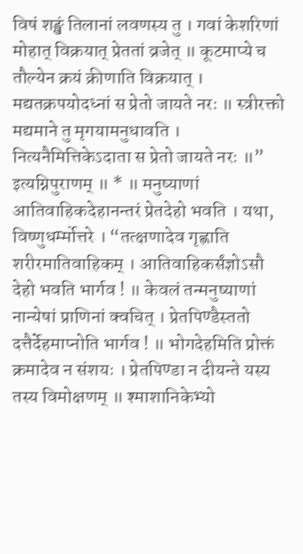विषं शङ्खं तिलानां लवणस्य तु । गवां केशरिणां मोहात् विक्रयात् प्रेततां व्रजेत् ॥ कूटमाप्ये च तौल्येन क्रयं क्रीणाति विक्रयात् । मद्यतक्रपयोदध्नां स प्रेतो जायते नरः ॥ स्त्रीरक्तो मद्यमाने तु मृगयामनुधावति । नित्यनैमित्तिकेऽदाता स प्रेतो जायते नरः ॥” इत्यग्निपुराणम् ॥ * ॥ मनुष्याणां आतिवाहिकदेहानन्तरं प्रेतदेहो भवति । यथा, विष्णुधर्म्मोत्तरे । “तत्क्षणादेव गृह्णाति शरीरमातिवाहिकम् । आतिवाहिकर्संज्ञोऽसौ देहो भवति भार्गव ! ॥ केवलं तन्मनुष्याणां नान्येषां प्राणिनां क्वचित् । प्रेतपिण्डैस्ततो दत्तैर्देहमाप्नोति भार्गव ! ॥ भोगदेहमिति प्रोक्तं क्रमादेव न संशयः । प्रेतपिण्डा न दीयन्ते यस्य तस्य विमोक्षणम् ॥ श्माशानिकेभ्यो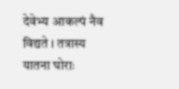देवेभ्य आकल्पं नैव विद्यते । तत्रास्य यातना घोराः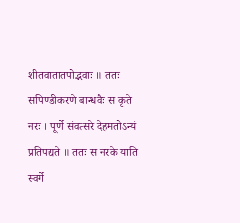शीतवातातपोद्भवाः ॥ ततः सपिण्डीकरणे बान्धवैः स कृते नरः । पूर्णे संवत्सरे देहमतोऽन्यं प्रतिपद्यते ॥ ततः स नरके याति स्वर्गे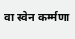वा स्वेन कर्म्मणा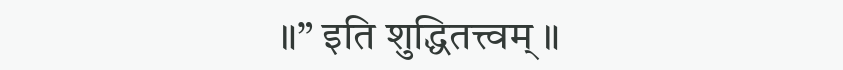॥” इति शुद्धितत्त्वम् ॥